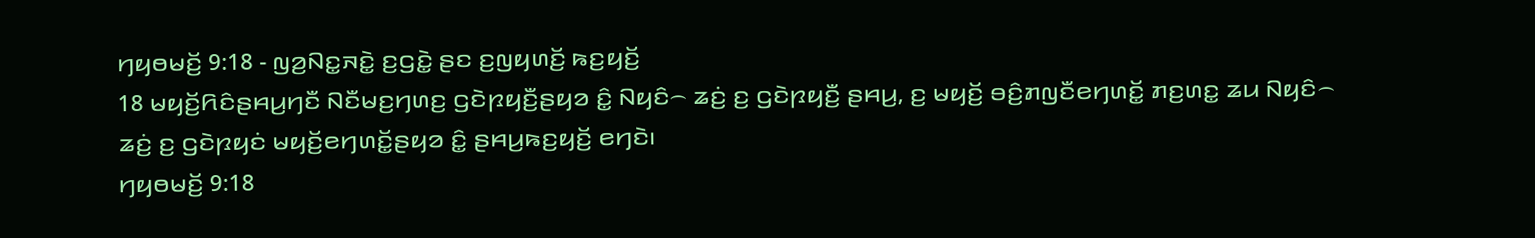ꤚꤟꤥꤗꤢꤩ꤬ 9:18 - ꤜꤤ꤬ꤡꤢ꤭ꤏꤢꤧ꤭ ꤢ꤬ꤞꤢꤧ꤭ ꤔꤢ ꤢ꤬ꤜꤟꤛꤢꤩ꤬ ꤒꤢ꤬ꤟꤢꤩ꤬
18 ꤗꤟꤢꤩ꤬ꤖꤢꤨꤔꤌꤣ꤬ꤚꤢꤪ ꤡꤢꤪꤗꤢ꤬ꤚꤛꤢ꤬ ꤞꤢꤧꤐꤟꤢꤪ꤬ꤔꤟꤤ ꤢꤨ꤭ ꤡꤟꤢꤨ꤮ ꤘꤢꤦ꤬ ꤢ꤬ ꤞꤢꤧꤐꤟꤢꤪ꤬ ꤔꤌꤣ꤬, ꤢ꤬ ꤗꤟꤢꤩ꤬ ꤋꤢꤨ꤬ꤊꤜꤢꤪꤕꤚꤛꤢꤩ꤭ ꤊꤢ꤬ꤛꤢ꤭ ꤘꤣ ꤡꤟꤢꤨ꤮ ꤘꤢꤦ꤬ ꤢ꤬ ꤞꤢꤧꤐꤟꤢꤦ ꤗꤟꤢꤩ꤬ꤕꤚꤛꤢꤩ꤭ꤔꤟꤤ ꤢꤨ꤭ ꤔꤌꤣ꤬ꤒꤢ꤬ꤟꤢꤩ꤬ ꤕꤚꤢꤧ꤯
ꤚꤟꤥꤗꤢꤩ꤬ 9:18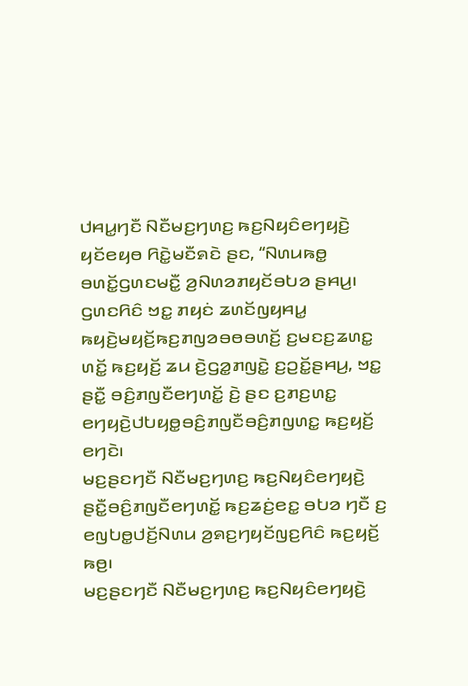ꤓꤌꤣ꤭ꤚꤢꤪ ꤡꤢꤪꤗꤢ꤬ꤚꤛꤢ꤬ ꤒꤢ꤬ꤡꤟꤢꤨꤕꤚꤟꤢꤧ꤬ ꤟꤢꤩꤕꤟꤥ ꤖꤢꤧ꤭ꤗꤢꤪꤎꤢꤧ ꤔꤢ, “ꤡꤛꤣꤒꤥ꤭ ꤋꤛꤢꤩ꤭ꤞꤛꤢꤗꤢꤪ꤭ ꤤ꤬ꤡꤛꤤꤊꤟꤢꤩꤋꤝꤤ ꤔꤌꤣ꤬꤯ ꤞꤛꤢꤖꤢꤨ ꤠꤢ꤭ ꤊꤟꤢꤦ ꤘꤛꤢꤩꤜꤟꤌꤣ꤭ ꤒꤟꤢꤧ꤬ꤗꤟꤢꤩ꤬ꤒꤢ꤬ꤊꤜꤤꤋꤥꤋꤛꤢꤩ꤬ ꤢ꤬ꤗꤢꤢ꤬ꤘꤛꤢ꤭ ꤛꤢꤩ꤭ ꤒꤢ꤬ꤟꤢꤩ꤬ ꤘꤣ ꤢꤧ꤬ꤞꤤ꤭ꤊꤜꤢꤧ꤭ ꤢ꤬ꤑꤢꤩ꤭ꤔꤌꤣ꤬, ꤠꤢ꤭ ꤔꤢꤪ꤭ ꤋꤢꤨ꤬ꤊꤜꤢꤪꤕꤚꤛꤢꤩ꤭ ꤢꤧ꤬ ꤔꤢ ꤢ꤬ꤊꤢ꤬ꤛꤢ꤭ ꤕꤚꤟꤢꤧ꤬ꤓꤝꤟꤥ꤭ꤋꤢꤨ꤬ꤊꤜꤢꤪꤋꤢꤨ꤬ꤊꤜꤛꤢ꤭ ꤒꤢ꤬ꤟꤢꤩ꤬ ꤕꤚꤢꤧ꤯
ꤗꤢ꤬ꤔꤢꤚꤢꤪ ꤡꤢꤪꤗꤢ꤬ꤚꤛꤢ꤬ ꤒꤢ꤬ꤡꤟꤢꤨꤕꤚꤟꤢꤧ꤬ ꤔꤢꤪ꤭ꤋꤢꤨ꤬ꤊꤜꤢꤪꤕꤚꤛꤢꤩ꤭ ꤒꤢ꤬ꤘꤢꤦ꤬ꤕꤢ꤭ ꤋꤝꤤ ꤚꤢꤪ ꤢ꤬ ꤕꤜꤝꤥ꤭ꤓꤢꤩ꤬ꤡꤛꤣ ꤤ꤬ꤎꤢ꤬ꤚꤟꤢꤩꤜꤢ꤬ꤖꤢꤨ ꤒꤢ꤬ꤟꤢꤩ꤬ ꤒꤥ꤬꤯
ꤗꤢ꤬ꤔꤢꤚꤢꤪ ꤡꤢꤪꤗꤢ꤬ꤚꤛꤢ꤬ ꤒꤢ꤬ꤡꤟꤢꤨꤕꤚꤟꤢꤧ꤬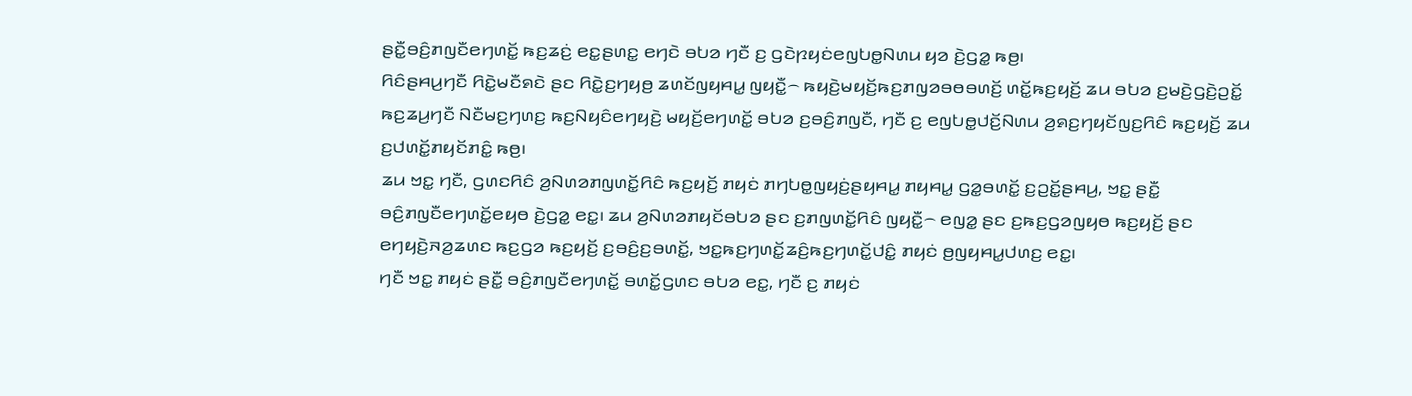ꤔꤢꤪ꤭ꤋꤢꤨ꤬ꤊꤜꤢꤪꤕꤚꤛꤢꤩ꤭ ꤒꤢ꤬ꤘꤢꤦ꤬ ꤕꤢ꤭ꤔꤛꤢ꤭ ꤕꤚꤢꤧ ꤋꤝꤤ ꤚꤢꤪ ꤢ꤬ ꤞꤢꤧꤐꤟꤢꤦꤕꤜꤝꤥ꤭ꤡꤛꤣ ꤟꤤ ꤢꤧ꤬ꤞꤤ꤭ ꤒꤥ꤬꤯
ꤖꤢꤨꤔꤌꤣ꤬ꤚꤢꤪ ꤖꤢꤧ꤭ꤗꤢꤪꤎꤢꤧ ꤔꤢ ꤖꤢꤧ꤭ꤢ꤬ꤚꤟꤥ꤬ ꤘꤛꤢꤩꤜꤟꤌꤣ꤭ ꤜꤟꤢꤪ꤭꤮ ꤒꤟꤢꤧ꤬ꤗꤟꤢꤩ꤬ꤒꤢ꤬ꤊꤜꤤꤋꤥꤋꤛꤢꤩ꤬ ꤛꤢꤩ꤭ꤒꤢ꤬ꤟꤢꤩ꤬ ꤘꤣ ꤋꤝꤤ ꤢ꤬ꤗꤢꤧ꤬ꤞꤢꤧ꤬ꤑꤢꤩ꤭ ꤒꤢ꤬ꤘꤣ꤬ꤚꤢꤪ ꤡꤢꤪꤗꤢ꤬ꤚꤛꤢ꤬ ꤒꤢ꤬ꤡꤟꤢꤨꤕꤚꤟꤢꤧ꤬ ꤗꤟꤢꤩ꤬ꤕꤚꤛꤢꤩ꤭ ꤋꤝꤤ ꤢ꤬ꤋꤢꤨ꤬ꤊꤜꤢꤪ, ꤚꤢꤪ ꤢ꤬ ꤕꤜꤝꤥ꤭ꤓꤢꤩ꤬ꤡꤛꤣ ꤤ꤬ꤎꤢ꤬ꤚꤟꤢꤩꤜꤢ꤬ꤖꤢꤨ ꤒꤢ꤬ꤟꤢꤩ꤬ ꤘꤣ ꤢ꤬ꤓꤛꤢꤩ꤭ꤊꤟꤢꤩꤊꤢꤨ꤭ ꤒꤥ꤬꤯
ꤘꤣ ꤠꤢ꤭ ꤚꤢꤪ, ꤞꤛꤢꤖꤢꤨ ꤤ꤬ꤡꤛꤤꤊꤜꤛꤢꤩ꤭ꤖꤢꤨ ꤒꤢ꤬ꤟꤢꤩ꤬ ꤊꤟꤢꤦ ꤊꤚꤝꤥ꤭ꤜꤟꤢꤦ꤬ꤔꤟꤌꤣ꤭ ꤊꤟꤌꤣ꤭ ꤞꤤ꤭ꤋꤛꤢꤩ꤭ ꤢ꤬ꤑꤢꤩ꤭ꤔꤌꤣ꤬, ꤠꤢ꤭ ꤔꤢꤪ꤭ ꤋꤢꤨ꤬ꤊꤜꤢꤪꤕꤚꤛꤢꤩ꤭ꤕꤟꤥ ꤢꤧ꤬ꤞꤤ꤭ ꤕꤢ꤭꤯ ꤘꤣ ꤤ꤬ꤡꤛꤤꤊꤟꤢꤩꤋꤝꤤ ꤔꤢ ꤢ꤬ꤊꤜꤛꤢꤩ꤭ꤖꤢꤨ ꤜꤟꤢꤪ꤭꤮ ꤕꤜꤤ꤭ ꤔꤢ ꤢ꤬ꤒꤢ꤬ꤞꤤꤜꤟꤥ ꤒꤢ꤬ꤟꤢꤩ꤬ ꤔꤢ ꤕꤚꤟꤢꤧ꤬ꤏꤤ꤬ꤘꤛꤢ ꤒꤢ꤬ꤞꤤ ꤒꤢ꤬ꤟꤢꤩ꤬ ꤢ꤬ꤋꤢꤨ꤬ꤢ꤬ꤋꤛꤢꤩ꤭, ꤠꤢ꤭ꤒꤢ꤬ꤚꤛꤢꤩ꤭ꤘꤢꤨ꤬ꤒꤢ꤬ꤚꤛꤢꤩ꤭ꤓꤢꤨ꤭ ꤊꤟꤢꤦ ꤥ꤬ꤜꤟꤌꤣ꤭ꤓꤛꤢ꤬ ꤕꤢ꤭꤯
ꤚꤢꤪ ꤠꤢ꤭ ꤊꤟꤢꤦ ꤔꤢꤪ꤭ ꤋꤢꤨ꤬ꤊꤜꤢꤪꤕꤚꤛꤢꤩ꤭ ꤋꤛꤢꤩ꤭ꤞꤛꤢ ꤋꤝꤤ ꤕꤢ꤭, ꤚꤢꤪ ꤢ꤬ ꤊꤟꤢꤦ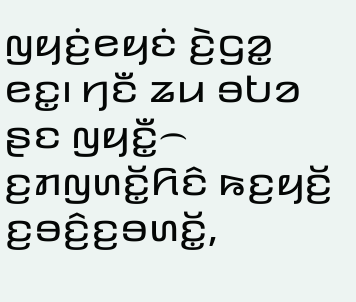ꤜꤟꤢꤦ꤬ꤕꤟꤢꤦ ꤢꤧ꤬ꤞꤤ꤭ ꤕꤢ꤭꤯ ꤚꤢꤪ ꤘꤣ ꤋꤝꤤ ꤔꤢ ꤜꤟꤢꤪ꤭꤮ ꤢ꤬ꤊꤜꤛꤢꤩ꤭ꤖꤢꤨ ꤒꤢ꤬ꤟꤢꤩ꤬ ꤢ꤬ꤋꤢꤨ꤬ꤢ꤬ꤋꤛꤢꤩ꤭,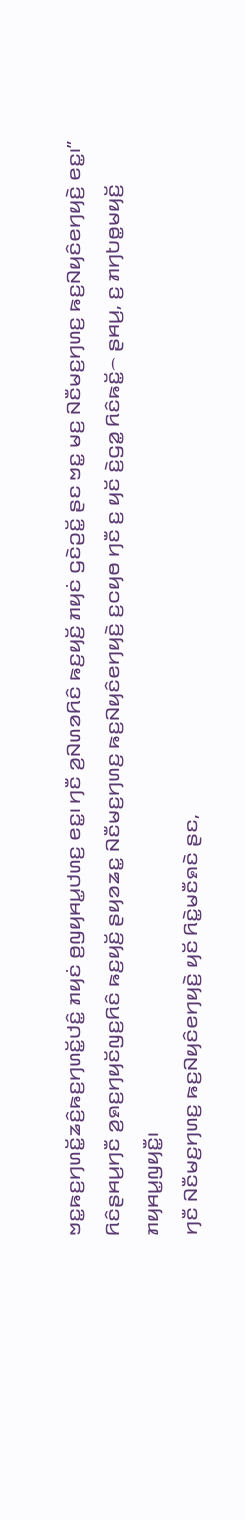ꤠꤢ꤭ꤒꤢ꤬ꤚꤛꤢꤩ꤭ꤘꤢꤨ꤬ꤒꤢ꤬ꤚꤛꤢꤩ꤭ꤓꤢꤨ꤭ ꤊꤟꤢꤦ ꤥ꤬ꤜꤟꤌꤣ꤭ꤓꤛꤢ꤬ ꤕꤢ꤭꤯ ꤚꤢꤪ ꤤ꤬ꤡꤛꤤꤖꤢꤨ ꤒꤢ꤬ꤟꤢꤩ꤬ ꤊꤟꤢꤦ ꤞꤢꤧꤑꤢꤩ꤭ ꤔꤢ ꤠꤢ꤭ ꤗꤢ꤬ ꤡꤢꤪꤗꤢ꤬ꤚꤛꤢ꤬ ꤒꤢ꤬ꤡꤟꤢꤨꤕꤚꤟꤢꤧ꤬ ꤕꤢ꤭꤯” ꤖꤢꤨꤔꤌꤣ꤬ꤚꤢꤪ ꤤ꤬ꤎꤢ꤬ꤚꤟꤢꤩꤜꤢ꤬ꤖꤢꤨ ꤒꤢ꤬ꤟꤢꤩ꤬ ꤔꤟꤤꤘꤢ꤭ ꤡꤢꤪꤗꤢ꤬ꤚꤛꤢ꤬ ꤒꤢ꤬ꤡꤟꤢꤨꤕꤚꤟꤢꤧ꤬ ꤢ꤬ꤍꤟꤥ ꤚꤢꤪ ꤢ꤬ ꤟꤢꤩ ꤢꤧ꤬ꤞꤤ꤭ ꤖꤢꤨꤒꤢꤩ꤭꤮ ꤔꤌꤣ꤬, ꤢ꤬ ꤊꤚꤝꤥ꤭ꤗꤟꤢꤩ꤬ ꤊꤟꤌꤣ꤭ꤜꤟꤢꤪ꤭꤯
ꤚꤢꤪ ꤡꤢꤪꤗꤢ꤬ꤚꤛꤢ꤬ ꤒꤢ꤬ꤡꤟꤢꤨꤕꤚꤟꤢꤧ꤬ ꤟꤢꤩ ꤖꤢꤧ꤭ꤗꤢꤪꤎꤢꤧ ꤔꤢ,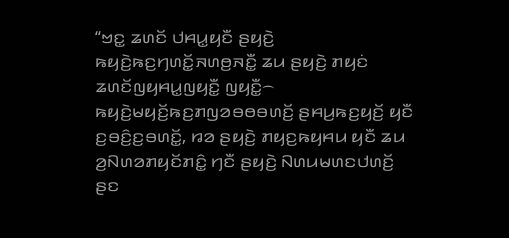“ꤠꤢ꤭ ꤘꤛꤢꤩ ꤓꤌꤣ꤭ꤟꤢꤪ ꤔꤟꤢꤧ꤬ ꤒꤟꤢꤧ꤬ꤒꤢ꤬ꤚꤛꤢꤩ꤭ꤏꤛꤥ꤬ꤏꤢꤪ꤭ ꤘꤣ ꤔꤟꤢꤧ꤬ ꤊꤟꤢꤦ ꤘꤛꤢꤩꤜꤟꤌꤣ꤭ꤜꤟꤢꤪ꤭ ꤜꤟꤢꤪ꤭꤮ ꤒꤟꤢꤧ꤬ꤗꤟꤢꤩ꤬ꤒꤢ꤬ꤊꤜꤤꤋꤥꤋꤛꤢꤩ꤬ ꤔꤌꤣ꤬ꤒꤢ꤬ꤟꤢꤩ꤬ ꤟꤢꤪ ꤢ꤬ꤋꤢꤨ꤬ꤢ꤬ꤋꤛꤢꤩ꤭, ꤙꤤ ꤔꤟꤢꤧ꤬ ꤊꤟꤢ꤬ꤒꤟꤌꤣ ꤟꤢꤪ ꤘꤣ ꤤ꤬ꤡꤛꤤꤊꤟꤢꤩꤊꤢꤨ꤭ ꤚꤢꤪ ꤔꤟꤢꤧ꤬ ꤡꤛꤣꤗꤛꤢꤓꤛꤢꤩ꤬ ꤔꤢ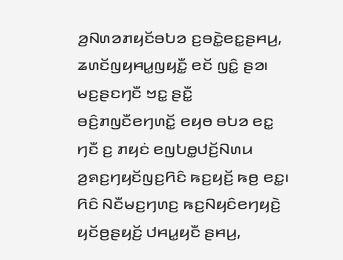ꤤ꤬ꤡꤛꤤꤊꤟꤢꤩꤋꤝꤤ ꤢ꤬ꤋꤢꤧ꤭ꤕꤢ꤭ꤔꤌꤣ꤬, ꤘꤛꤢꤩꤜꤟꤌꤣ꤭ꤜꤟꤢꤪ꤭ ꤕꤢꤩ ꤜꤢꤨ꤭ ꤔꤤ꤯ ꤗꤢ꤬ꤔꤢꤚꤢꤪ ꤠꤢ꤭ ꤔꤢꤪ꤭ ꤋꤢꤨ꤬ꤊꤜꤢꤪꤕꤚꤛꤢꤩ꤭ ꤕꤟꤥ ꤋꤝꤤ ꤕꤢ꤭ ꤚꤢꤪ ꤢ꤬ ꤊꤟꤢꤦ ꤕꤜꤝꤥ꤭ꤓꤢꤩ꤬ꤡꤛꤣ ꤤ꤬ꤎꤢ꤬ꤚꤟꤢꤩꤜꤢ꤬ꤖꤢꤨ ꤒꤢ꤬ꤟꤢꤩ꤬ ꤒꤥ꤬ ꤕꤢ꤭꤯
ꤖꤢꤨ ꤡꤢꤪꤗꤢ꤬ꤚꤛꤢ꤬ ꤒꤢ꤬ꤡꤟꤢꤨꤕꤚꤟꤢꤧ꤬ ꤟꤢꤩꤥ꤬ꤔꤟꤢꤩ꤬ ꤓꤌꤣ꤭ꤟꤢꤪ ꤔꤌꤣ꤬,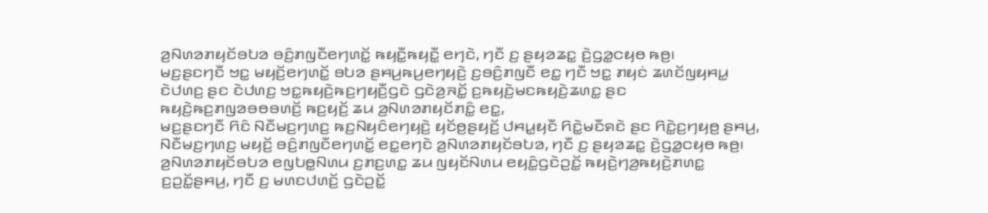ꤤ꤬ꤡꤛꤤꤊꤟꤢꤩꤋꤝꤤ ꤋꤢꤨ꤬ꤊꤜꤢꤪꤕꤚꤛꤢꤩ꤭ ꤒꤟꤢꤪ꤭ꤒꤟꤢꤪ꤭ ꤕꤚꤢꤧ, ꤚꤢꤪ ꤢ꤬ ꤔꤟꤤꤘꤢ꤭ ꤢꤧ꤬ꤞꤤ꤭ꤍꤟꤥ ꤒꤥ꤬꤯
ꤗꤢ꤬ꤔꤢꤚꤢꤪ ꤠꤢ꤭ ꤗꤟꤢꤩ꤬ꤕꤚꤛꤢꤩ꤭ ꤋꤝꤤ ꤔꤌꤣ꤬ꤒꤣ꤬ꤕꤚꤟꤢꤧ꤬ ꤢ꤬ꤋꤢꤨ꤬ꤊꤜꤢꤪ ꤕꤢ꤭ ꤚꤢꤪ ꤠꤢ꤭ ꤊꤟꤢꤦ ꤘꤛꤢꤩꤜꤟꤌꤣ꤭ ꤢꤧꤓꤛꤢ꤬ ꤔꤢ ꤢꤧꤓꤛꤢ꤬ ꤠꤢ꤭ꤒꤟꤢꤧ꤬ꤒꤢ꤬ꤚꤟꤢꤪ꤬ꤞꤢꤧ ꤞꤢꤧꤤ꤬ꤏꤢꤩ꤭ ꤢ꤬ꤒꤟꤢꤧ꤬ꤗꤢꤒꤟꤢꤧ꤬ꤘꤛꤢ꤭ ꤔꤢ ꤒꤟꤢꤧ꤬ꤒꤢ꤬ꤊꤜꤤꤋꤥꤋꤛꤢꤩ꤬ ꤒꤢ꤬ꤟꤢꤩ꤬ ꤘꤣ ꤤ꤬ꤡꤛꤤꤊꤟꤢꤩꤊꤢꤨ꤭ ꤕꤢ꤭,
ꤗꤢ꤬ꤔꤢꤚꤢꤪ ꤖꤢꤨ ꤡꤢꤪꤗꤢ꤬ꤚꤛꤢ꤬ ꤒꤢ꤬ꤡꤟꤢꤨꤕꤚꤟꤢꤧ꤬ ꤟꤢꤩꤥ꤬ꤔꤟꤢꤩ꤬ ꤓꤌꤣ꤭ꤟꤢꤪ ꤖꤢꤧ꤭ꤗꤢꤪꤎꤢꤧ ꤔꤢ ꤖꤢꤧ꤭ꤢ꤬ꤚꤟꤥ꤬ ꤔꤌꤣ꤬, ꤡꤢꤪꤗꤢ꤬ꤚꤛꤢ꤬ ꤗꤟꤢꤩ꤬ ꤋꤢꤨ꤬ꤊꤜꤢꤪꤕꤚꤛꤢꤩ꤭ ꤕꤢ꤭ꤕꤚꤢꤧ ꤤ꤬ꤡꤛꤤꤊꤟꤢꤩꤋꤝꤤ, ꤚꤢꤪ ꤢ꤬ ꤔꤟꤤꤘꤢ꤭ ꤢꤧ꤬ꤞꤤ꤭ꤍꤟꤥ ꤒꤥ꤬꤯
ꤤ꤬ꤡꤛꤤꤊꤟꤢꤩꤋꤝꤤ ꤕꤜꤝꤥ꤭ꤡꤛꤣ ꤢ꤬ꤊꤢ꤬ꤛꤢ꤭ ꤘꤣ ꤜꤟꤢꤩꤡꤛꤣ ꤕꤟꤢꤨ꤭ꤞꤢꤧꤑꤢꤩ꤭ ꤒꤟꤢꤧ꤬ꤚꤤ꤬ꤒꤟꤢꤧ꤬ꤊꤛꤢ꤭ ꤢ꤬ꤑꤢꤩ꤭ꤔꤌꤣ꤬, ꤚꤢꤪ ꤢ꤬ ꤗꤛꤢꤓꤛꤢꤩ꤬ ꤞꤢꤧꤑꤢꤩ꤭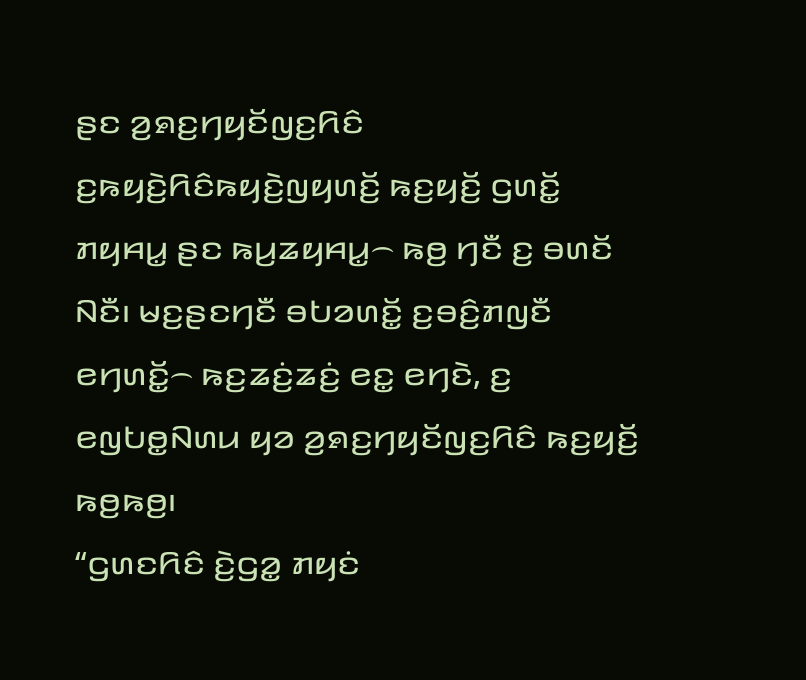ꤔꤢ ꤤ꤬ꤎꤢ꤬ꤚꤟꤢꤩꤜꤢ꤬ꤖꤢꤨ ꤢ꤬ꤒꤟꤢꤧ꤬ꤖꤢꤨꤒꤟꤢꤧ꤬ꤜꤟꤛꤢꤩ꤬ ꤒꤢ꤬ꤟꤢꤩ꤬ ꤞꤛꤢꤩ꤭ ꤊꤟꤌꤣ꤭ ꤔꤢ ꤒꤣ꤬ꤘꤟꤌꤣ꤭꤮ ꤒꤥ꤬ ꤚꤢꤪ ꤢ꤬ ꤋꤛꤢꤩ ꤡꤢꤪ꤯ ꤗꤢ꤬ꤔꤢꤚꤢꤪ ꤋꤝꤤꤛꤢꤩ꤭ ꤢ꤬ꤋꤢꤨ꤬ꤊꤜꤢꤪ ꤕꤚꤛꤢꤩ꤭꤮ ꤒꤢ꤬ꤘꤢꤦ꤬ꤘꤢꤦ꤬ ꤕꤢ꤭ ꤕꤚꤢꤧ, ꤢ꤬ ꤕꤜꤝꤥ꤭ꤡꤛꤣ ꤟꤤ ꤤ꤬ꤎꤢ꤬ꤚꤟꤢꤩꤜꤢ꤬ꤖꤢꤨ ꤒꤢ꤬ꤟꤢꤩ꤬ ꤒꤥ꤬ꤒꤥ꤬꤯
“ꤞꤛꤢꤖꤢꤨ ꤢꤧ꤬ꤞꤤ꤭ ꤊꤟꤢꤦ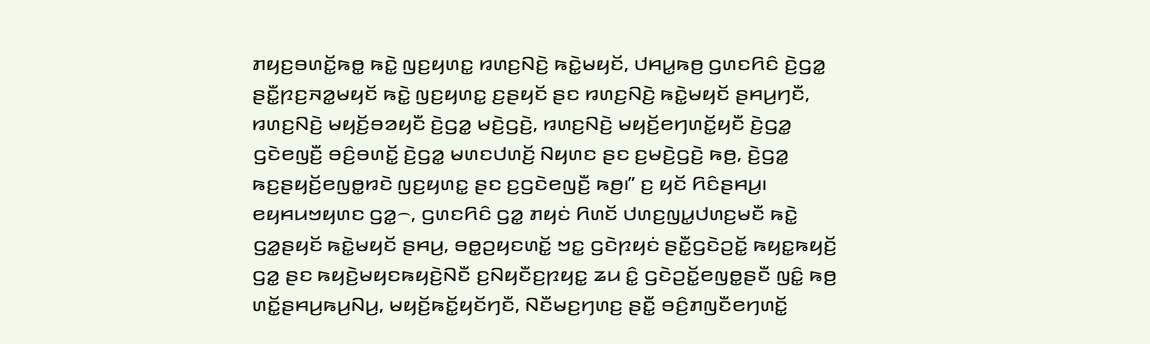ꤊꤟꤢ꤬ꤋꤛꤢꤩ꤭ꤒꤥ꤭ ꤒꤢꤧ꤭ ꤜꤢ꤬ꤟꤛꤢ꤭ ꤙꤛꤢ꤬ꤡꤢꤧ꤬ ꤒꤢꤧ꤭ꤗꤟꤢꤩ, ꤓꤌꤣ꤭ꤒꤥ꤬ ꤞꤛꤢꤖꤢꤨ ꤢꤧ꤬ꤞꤤ꤭ ꤔꤢꤪ꤭ꤐꤢ꤬ꤏꤤ꤭ꤗꤟꤢꤩ ꤒꤢꤧ꤭ ꤜꤢ꤬ꤟꤛꤢ꤭ ꤢ꤬ꤔꤟꤢꤩ ꤔꤢ ꤙꤛꤢ꤬ꤡꤢꤧ꤬ ꤒꤢꤧ꤭ꤗꤟꤢꤩ ꤔꤌꤣ꤬ꤚꤢꤪ, ꤙꤛꤢ꤬ꤡꤢꤧ꤬ ꤗꤟꤢꤩ꤬ꤋꤤꤟꤢꤪ ꤢꤧ꤬ꤞꤤ꤭ ꤗꤢꤧ꤬ꤞꤢꤧ꤬, ꤙꤛꤢ꤬ꤡꤢꤧ꤬ ꤗꤟꤢꤩ꤬ꤕꤚꤛꤢꤩ꤭ꤟꤢꤪ ꤢꤧ꤬ꤞꤤ꤭ ꤞꤢꤧꤕꤜꤢꤪ꤬ ꤋꤢꤨ꤬ꤋꤛꤢꤩ꤭ ꤢꤧ꤬ꤞꤤ꤭ ꤗꤛꤢꤓꤛꤢꤩ꤬ ꤡꤟꤛꤢ ꤔꤢ ꤢ꤬ꤗꤢꤧ꤬ꤞꤢꤧ꤬ ꤒꤥ꤬, ꤢꤧ꤬ꤞꤤ꤭ ꤒꤢ꤬ꤔꤟꤢꤩ꤬ꤕꤜꤥ꤭ꤙꤢꤧ ꤜꤢ꤬ꤟꤛꤢ꤭ ꤔꤢ ꤢ꤬ꤞꤢꤧꤕꤜꤢꤪ꤬ ꤒꤥ꤬꤯” ꤢ꤬ ꤟꤢꤩ ꤖꤢꤨꤔꤌꤣ꤬꤯
ꤕꤟꤌꤣꤠꤟꤛꤢ ꤞꤤ꤭꤮, ꤞꤛꤢꤖꤢꤨ ꤞꤤ꤭ ꤊꤟꤢꤦ ꤖꤛꤢꤩ ꤓꤛꤢ꤬ꤜꤣ꤭ꤓꤛꤢ꤬ꤗꤢꤪ ꤒꤢꤧ꤭ ꤞꤤ꤭ꤔꤟꤢꤩ ꤒꤢꤧ꤭ꤗꤟꤢꤩ ꤔꤌꤣ꤬, ꤋꤥ꤭ꤑꤟꤢꤛꤢꤩ꤭ ꤠꤢ꤭ ꤞꤢꤧꤐꤟꤢꤦ ꤔꤢꤪ꤭ꤞꤢꤧꤑꤢꤩ꤭ ꤒꤟꤢ꤭ꤒꤟꤢꤩ꤬ ꤞꤤ꤭ ꤔꤢ ꤒꤟꤢꤧ꤬ꤗꤟꤢꤒꤟꤢꤧ꤬ꤡꤢꤪ ꤢ꤬ꤡꤟꤢꤪꤢ꤬ꤐꤟꤢ꤭ ꤘꤣ ꤢꤨ꤭ ꤞꤢꤧꤑꤢꤩ꤭ꤕꤜꤥ꤭ꤔꤢꤪ ꤜꤢꤨ꤭ ꤒꤥ꤬ ꤛꤢꤩ꤭ꤔꤌꤣ꤬ꤒꤣ꤬ꤡꤣ꤬, ꤗꤟꤢꤩ꤬ꤒꤢꤩ꤭ꤟꤢꤩꤚꤢꤪ, ꤡꤢꤪꤗꤢ꤬ꤚꤛꤢ꤬ ꤔꤢꤪ꤭ ꤋꤢꤨ꤬ꤊꤜꤢꤪꤕꤚꤛꤢꤩ꤭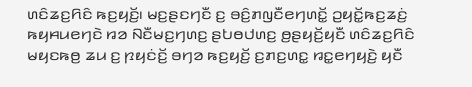ꤛꤢꤨꤘꤢ꤬ꤖꤢꤨ ꤒꤢ꤬ꤟꤢꤩ꤬꤯ ꤗꤢ꤬ꤔꤢꤚꤢꤪ ꤢ꤬ ꤋꤢꤨ꤬ꤊꤜꤢꤪꤕꤚꤛꤢꤩ꤭ ꤑꤟꤢꤩ꤭ꤒꤢ꤬ꤘꤢꤦ꤬ ꤒꤟꤌꤣꤕꤚꤢꤧ ꤙꤤ ꤡꤢꤪꤗꤢ꤬ꤚꤛꤢ꤬ ꤔꤝꤥꤓꤛꤢ꤬ ꤥ꤬ꤔꤟꤢꤩ꤬ꤟꤢꤪ ꤛꤢꤨꤘꤢ꤬ꤖꤢꤨ ꤗꤟꤢꤒꤥ꤬ ꤘꤣ ꤢ꤬ ꤐꤟꤢꤦꤢꤩ꤬ ꤋꤚꤤ ꤒꤢ꤬ꤟꤢꤩ꤬ ꤢ꤬ꤊꤢ꤬ꤛꤢ꤭ ꤙꤢ꤭ꤕꤚꤟꤢꤧ꤬ ꤟꤢꤪ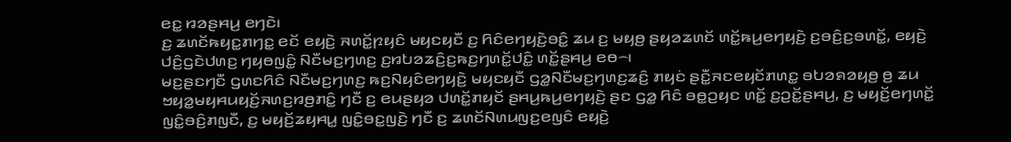ꤕꤢ꤭ ꤙꤤꤔꤌꤣ꤬ ꤕꤚꤢꤧ꤯
ꤢ꤬ ꤘꤛꤢꤩꤒꤟꤢ꤭ꤊꤚꤢ꤭ ꤕꤢꤩ ꤕꤟꤢꤧ꤬ ꤏꤛꤢꤩ꤭ꤐꤟꤢꤨ ꤗꤟꤢꤟꤢꤪ ꤢ꤬ ꤖꤢꤨꤕꤚꤟꤢꤧ꤬ꤋꤢꤨ꤭ ꤘꤣ ꤢ꤬ ꤗꤟꤥ꤬ ꤔꤟꤤꤘꤛꤢꤩ ꤛꤢꤩ꤭ꤒꤣ꤬ꤕꤚꤟꤢꤧ꤬ ꤢ꤬ꤋꤢꤨ꤬ꤢ꤬ꤋꤛꤢꤩ꤭, ꤕꤟꤢꤧ꤬ ꤓꤢꤨ꤬ꤞꤢꤧꤓꤛꤢ꤬ ꤚꤟꤥꤜꤢꤨ꤭ ꤡꤢꤪꤗꤢ꤬ꤚꤛꤢ꤬ ꤢ꤬ꤙꤝꤤꤘꤢꤨ꤬ꤢ꤬ꤒꤢ꤬ꤚꤛꤢꤩ꤭ꤓꤢꤨ꤭ ꤛꤢꤩ꤭ꤔꤌꤣ꤬ ꤕꤥ꤮꤯
ꤗꤢ꤬ꤔꤢꤚꤢꤪ ꤞꤛꤢꤖꤢꤨ ꤡꤢꤪꤗꤢ꤬ꤚꤛꤢ꤬ ꤒꤢ꤬ꤡꤟꤢꤨꤕꤚꤟꤢꤧ꤬ ꤗꤟꤢꤟꤢꤪ ꤞꤤ꤭ꤡꤢꤪꤗꤢ꤬ꤚꤛꤢ꤬ꤘꤢꤨ꤬ ꤊꤟꤢꤦ ꤔꤢꤪ꤭ꤏꤢꤕꤟꤢꤩꤊꤛꤢ꤭ ꤋꤝꤤꤎꤤꤟꤥ꤬ ꤥ꤬ ꤘꤣ ꤠꤟꤤ꤭ꤗꤟꤌꤣꤟꤢꤩ꤬ꤏꤛꤢ꤬ꤙꤥ꤬ꤊꤢꤨ꤭ ꤚꤢꤪ ꤢ꤬ ꤕꤣꤔꤟꤤ ꤓꤛꤢꤩ꤭ꤊꤟꤢꤩ ꤔꤌꤣ꤬ꤒꤣ꤬ꤕꤚꤟꤢꤧ꤬ ꤔꤢ ꤞꤤ꤭ ꤖꤢꤨ ꤋꤥ꤭ꤑꤟꤢ ꤛꤢꤩ꤭ ꤢ꤬ꤑꤢꤩ꤭ꤔꤌꤣ꤬, ꤢ꤬ ꤗꤟꤢꤩ꤬ꤕꤚꤛꤢꤩ꤭ ꤜꤢꤨ꤭ꤋꤢꤨ꤬ꤊꤜꤢꤪ, ꤢ꤬ ꤗꤟꤢꤩ꤬ꤘꤟꤌꤣ꤭ ꤜꤢꤨ꤭ꤋꤢ꤭ꤜꤢꤧ꤬ ꤚꤢꤪ ꤢ꤬ ꤘꤛꤢꤩꤡꤛꤣꤜꤢ꤬ꤕꤜꤢꤨ ꤕꤟꤢꤧ꤬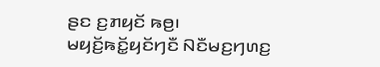ꤔꤢ ꤢ꤬ꤊꤟꤢꤩ ꤒꤥ꤬꤯
ꤗꤟꤢꤩ꤬ꤒꤢꤩ꤭ꤟꤢꤩꤚꤢꤪ ꤡꤢꤪꤗꤢ꤬ꤚꤛꤢ꤬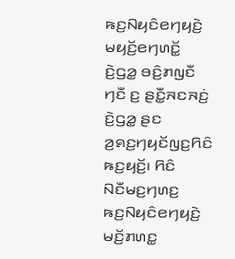ꤒꤢ꤬ꤡꤟꤢꤨꤕꤚꤟꤢꤧ꤬ ꤗꤟꤢꤩ꤬ꤕꤚꤛꤢꤩ꤭ ꤢꤧ꤬ꤞꤤ꤭ ꤋꤢꤨ꤬ꤊꤜꤢꤪ ꤚꤢꤪ ꤢ꤬ ꤔꤢꤪ꤭ꤏꤢꤏꤢꤦ꤬ ꤢꤧ꤬ꤞꤤ꤭ ꤔꤢ ꤤ꤬ꤎꤢ꤬ꤚꤟꤢꤩꤜꤢ꤬ꤖꤢꤨ ꤒꤢ꤬ꤟꤢꤩ꤬꤯ ꤖꤢꤨ ꤡꤢꤪꤗꤢ꤬ꤚꤛꤢ꤬ ꤒꤢ꤬ꤡꤟꤢꤨꤕꤚꤟꤢꤧ꤬ ꤗꤢꤩ꤬ꤊꤛꤢ꤭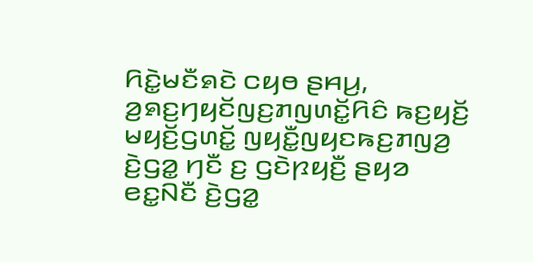ꤖꤢꤧ꤭ꤗꤢꤪꤎꤢꤧ ꤍꤟꤥ ꤔꤌꤣ꤬, ꤤ꤬ꤎꤢ꤬ꤚꤟꤢꤩꤜꤢ꤬ꤊꤜꤛꤢꤩ꤭ꤖꤢꤨ ꤒꤢ꤬ꤟꤢꤩ꤬ ꤗꤟꤢꤩ꤬ꤞꤛꤢꤩ꤭ ꤜꤟꤢꤪ꤭ꤜꤟꤢꤒꤢ꤬ꤊꤜꤤ꤬ ꤢꤧ꤬ꤞꤤ꤭ ꤚꤢꤪ ꤢ꤬ ꤞꤢꤧꤐꤟꤢꤪ꤬ ꤔꤟꤤ ꤕꤢ꤭ꤡꤢꤪ ꤢꤧ꤬ꤞꤤ꤭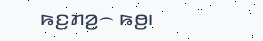ꤒꤢ꤬ꤊꤤ꤬꤮ ꤒꤥ꤬꤯